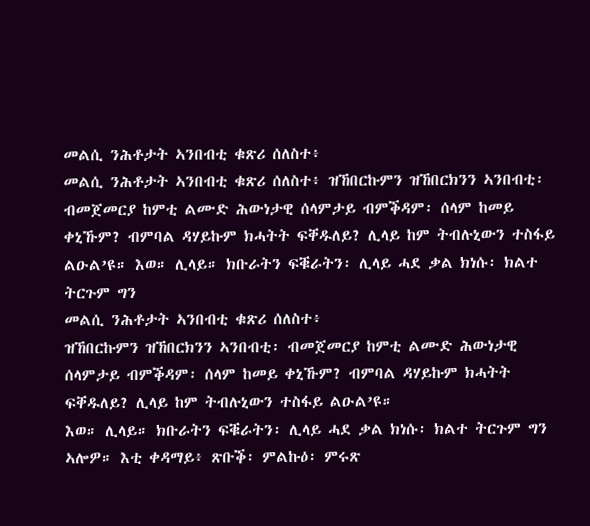መልሲ ንሕቶታት ኣንበብቲ ቁጽሪ ሰለስተ፥
መልሲ ንሕቶታት ኣንበብቲ ቁጽሪ ሰለስተ፥ ዝኸበርኩምን ዝኸበርክንን ኣንበብቲ፡ ብመጀመርያ ከምቲ ልሙድ ሕውነታዊ ሰላምታይ ብምቕዳም፡ ሰላም ከመይ ቀኒኹም? ብምባል ዳሃይኩም ክሓትት ፍቐዱለይ? ሊላይ ከም ትብሉኒውን ተስፋይ ልዑል’ዩ። እወ። ሊላይ። ክቡራትን ፍቑራትን፡ ሊላይ ሓደ ቃል ክነሱ፡ ክልተ ትርጉም ግን
መልሲ ንሕቶታት ኣንበብቲ ቁጽሪ ሰለስተ፥
ዝኸበርኩምን ዝኸበርክንን ኣንበብቲ፡ ብመጀመርያ ከምቲ ልሙድ ሕውነታዊ ሰላምታይ ብምቕዳም፡ ሰላም ከመይ ቀኒኹም? ብምባል ዳሃይኩም ክሓትት ፍቐዱለይ? ሊላይ ከም ትብሉኒውን ተስፋይ ልዑል’ዩ።
እወ። ሊላይ። ክቡራትን ፍቑራትን፡ ሊላይ ሓደ ቃል ክነሱ፡ ክልተ ትርጉም ግን ኣሎዎ። እቲ ቀዳማይ፥ ጽቡቕ፡ ምልኩዕ፡ ምሩጽ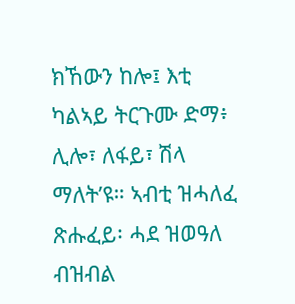ክኸውን ከሎ፤ እቲ ካልኣይ ትርጉሙ ድማ፥ ሊሎ፣ ለፋይ፣ ሽላ ማለት’ዩ። ኣብቲ ዝሓለፈ ጽሑፈይ፡ ሓደ ዝወዓለ ብዝብል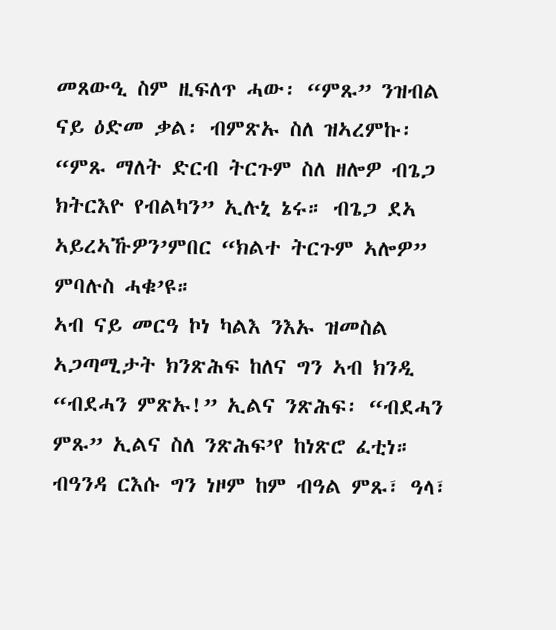መጸውዒ ስም ዚፍለጥ ሓው፡ “ምጹ” ንዝብል ናይ ዕድመ ቃል፡ ብምጽኡ ስለ ዝኣረምኩ፡ “ምጹ ማለት ድርብ ትርጉም ስለ ዘሎዎ ብጌጋ ክትርእዮ የብልካን” ኢሉኒ ኔሩ። ብጌጋ ደኣ ኣይረኣኹዎን’ምበር “ክልተ ትርጉም ኣሎዎ” ምባሉስ ሓቁ’ዩ።
ኣብ ናይ መርዓ ኮነ ካልእ ንእኡ ዝመስል ኣጋጣሚታት ክንጽሕፍ ከለና ግን ኣብ ክንዲ “ብደሓን ምጽኡ!” ኢልና ንጽሕፍ፡ “ብደሓን ምጹ” ኢልና ስለ ንጽሕፍ’የ ከነጽሮ ፈቲነ። ብዓንዳ ርእሱ ግን ነዞም ከም ብዓል ምጹ፣ ዓላ፣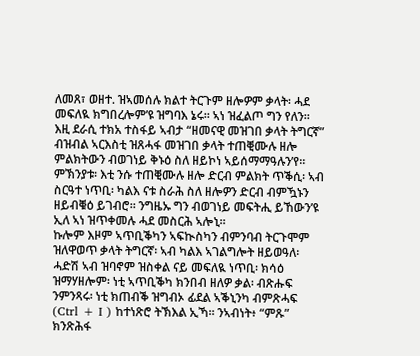ለመጸ፣ ወዘተ. ዝኣመሰሉ ክልተ ትርጉም ዘሎዎም ቃላት፡ ሓደ መፍለዪ ክግበረሎም’ዩ ዝግባእ ኔሩ። ኣነ ዝፈልጦ ግን የለን። እዚ ደራሲ ተክአ ተስፋይ ኣብታ “ዘመናዊ መዝገበ ቃላት ትግርኛ” ብዝብል ኣርእስቲ ዝጸሓፋ መዝገበ ቃላት ተጠቒሙሉ ዘሎ ምልክትውን ብወገነይ ቅኑዕ ስለ ዘይኮነ ኣይሰማማዓሉን’የ። ምኽንያቱ፡ እቲ ንሱ ተጠቒሙሉ ዘሎ ድርብ ምልክት ጥቕሲ፡ ኣብ ስርዓተ ነጥቢ፡ ካልእ ናቱ ስራሕ ስለ ዘሎዎን ድርብ ብምዃኑን ዘይብቑዕ ይገብሮ። ንግዜኡ ግን ብወገነይ መፍትሒ ይኸውን’ዩ ኢለ ኣነ ዝጥቀመሉ ሓደ መስርሕ ኣሎኒ።
ኩሎም እዞም ኣጥቢቕካን ኣፍኲስካን ብምንባብ ትርጉሞም ዝለዋወጥ ቃላት ትግርኛ፡ ኣብ ካልእ ኣገልግሎት ዘይወዓለ፡ ሓድሽ ኣብ ዝባኖም ዝስቀል ናይ መፍለዪ ነጥቢ፡ ክሳዕ ዝማሃዘሎም፡ ነቲ ኣጥቢቕካ ክንበብ ዘለዎ ቃል፡ ብጽሑፍ ንምንጻሩ፡ ነቲ ክጠብቕ ዝግብኦ ፊደል ኣቕኒንካ ብምጽሓፍ (Ctrl + I ) ከተነጽሮ ትኽእል ኢኻ። ንኣብነት፥ “ምጹ” ክንጽሕፋ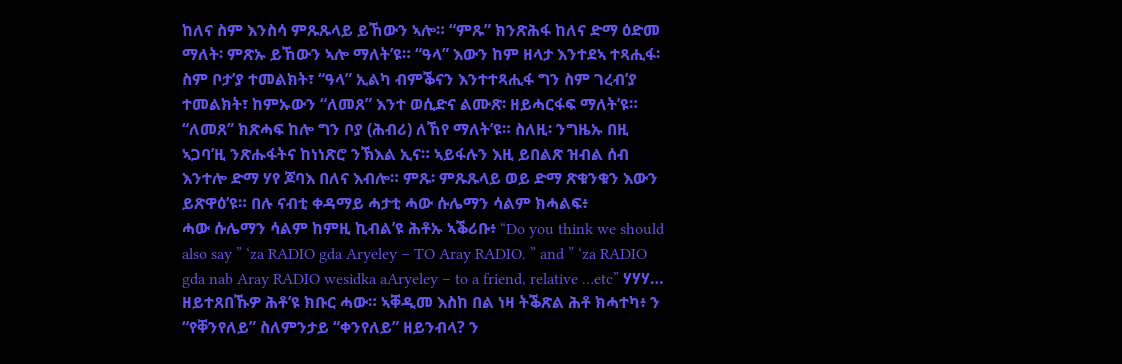ከለና ስም እንስሳ ምጹጹላይ ይኸውን ኣሎ። “ምጹ” ክንጽሕፋ ከለና ድማ ዕድመ ማለት፡ ምጽኡ ይኸውን ኣሎ ማለት’ዩ። “ዓላ” እውን ከም ዘላታ እንተደኣ ተጻሒፋ፡ ስም ቦታ’ያ ተመልክት፣ “ዓላ” ኢልካ ብምቕናን እንተተጻሒፋ ግን ስም ገረብ’ያ ተመልክት፣ ከምኡውን “ለመጸ” እንተ ወሲድና ልሙጽ፡ ዘይሓርፋፍ ማለት’ዩ። “ለመጸ” ክጽሓፍ ከሎ ግን ቦያ (ሕብሪ) ለኸየ ማለት’ዩ። ስለዚ፡ ንግዜኡ በዚ ኣጋባ’ዚ ንጽሑፋትና ከነነጽሮ ንኽእል ኢና። ኣይፋሉን እዚ ይበልጽ ዝብል ሰብ እንተሎ ድማ ሃየ ጆባእ በለና እብሎ። ምጹ፡ ምጹጹላይ ወይ ድማ ጽቁንቁን እውን ይጽዋዕ’ዩ። በሉ ናብቲ ቀዳማይ ሓታቲ ሓው ሱሌማን ሳልም ክሓልፍ፥
ሓው ሱሌማን ሳልም ከምዚ ኪብል’ዩ ሕቶኡ ኣቕሪቡ፥ “Do you think we should also say ” ‘za RADIO gda Aryeley – TO Aray RADIO. ” and ” ‘za RADIO gda nab Aray RADIO wesidka aAryeley – to a friend, relative …etc” ሃሃሃ… ዘይተጸበኹዎ ሕቶ’ዩ ክቡር ሓው። ኣቐዲመ እስከ በል ነዛ ትቕጽል ሕቶ ክሓተካ፥ ን “የቐንየለይ” ስለምንታይ “ቀንየለይ” ዘይንብላ? ን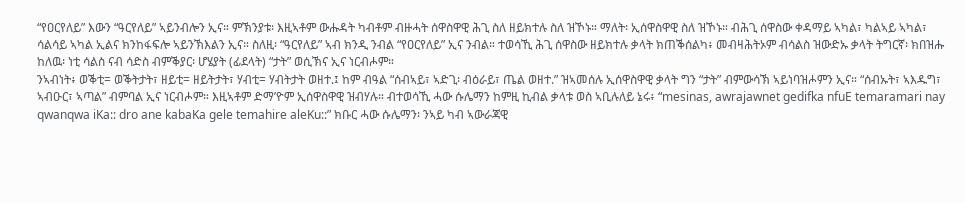“የዐርየለይ” እውን “ዓርየለይ” ኣይንብሎን ኢና። ምኽንያቱ፡ እዚኣቶም ውሑዳት ካብቶም ብዙሓት ሰዋስዋዊ ሕጊ ስለ ዘይክተሉ ስለ ዝኾኑ። ማለት፡ ኢሰዋስዋዊ ስለ ዝኾኑ። ብሕጊ ሰዋስው ቀዳማይ ኣካል፣ ካልኣይ ኣካል፣ ሳልሳይ ኣካል ኢልና ክንከፋፍሎ ኣይንኽእልን ኢና። ስለዚ፡ “ዓርየለይ” ኣብ ክንዲ ንብል “የዐርየለይ” ኢና ንብል። ተወሳኺ ሕጊ ሰዋስው ዘይክተሉ ቃላት ክጠቕሰልካ፥ መብዛሕትኦም ብሳልስ ዝውድኡ ቃላት ትግርኛ፡ ክበዝሑ ከለዉ፡ ነቲ ሳልስ ናብ ሳድስ ብምቕያር፡ ሆሄያት (ፊደላት) “ታት” ወሲኽና ኢና ነርብሖም።
ንኣብነት፥ ወቕቲ= ወቕትታት፣ ዘይቲ= ዘይትታት፣ ሃብቲ= ሃብትታት ወዘተ.፤ ከም ብዓል “ሰብኣይ፣ ኣድጊ፡ ብዕራይ፣ ጤል ወዘተ.” ዝኣመሰሉ ኢሰዋስዋዊ ቃላት ግን “ታት” ብምውሳኽ ኣይነባዝሖምን ኢና። “ሰብኡት፣ ኣእዱግ፣ ኣብዑር፣ ኣጣል” ብምባል ኢና ነርብሖም። እዚኣቶም ድማ’ዮም ኢሰዋስዋዊ ዝብሃሉ። ብተወሳኺ ሓው ሱሌማን ከምዚ ኪብል ቃላቱ ወስ ኣቢሉለይ ኔሩ፥ “mesinas, awrajawnet gedifka nfuE temaramari nay qwanqwa iKa:: dro ane kabaKa gele temahire aleKu::” ክቡር ሓው ሱሌማን፡ ንኣይ ካብ ኣውራጃዊ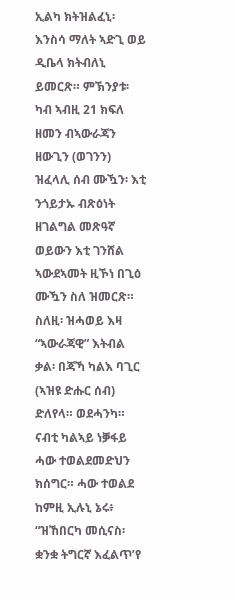ኢልካ ክትዝልፈኒ፡ እንስሳ ማለት ኣድጊ ወይ ዲቤላ ክትብለኒ ይመርጽ። ምኽንያቱ፡ ካብ ኣብዚ 21 ክፍለ ዘመን ብኣውራጃን ዘውጊን (ወገንን) ዝፈላሊ ሰብ ሙዃን፡ እቲ ንጎይታኡ ብጽዕነት ዘገልግል መጽዓኛ ወይውን እቲ ገንሸል ኣውደኣመት ዚኾነ በጊዕ ሙዃን ስለ ዝመርጽ። ስለዚ፡ ዝሓወይ እዛ “ኣውራጃዊ” እትብል ቃል፡ በጃኻ ካልእ ባጊር (ኣዝዩ ድሑር ሰብ) ድለየላ። ወደሓንካ።
ናብቲ ካልኣይ ነቓፋይ ሓው ተወልደመድህን ክሰግር። ሓው ተወልደ ከምዚ ኢሉኒ ኔሩ፥ “ዝኸበርካ መሲናስ፡ ቋንቋ ትግርኛ እፈልጥ’የ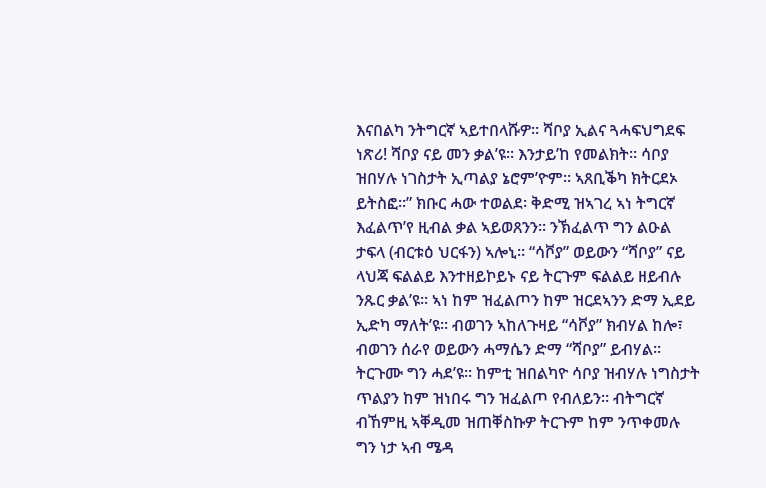እናበልካ ንትግርኛ ኣይተበላሹዎ። ሻቦያ ኢልና ጓሓፍህግደፍ ነጽሪ! ሻቦያ ናይ መን ቃል’ዩ። እንታይ’ከ የመልክት። ሳቦያ ዝበሃሉ ነገስታት ኢጣልያ ኔሮም’ዮም። ኣጸቢቕካ ክትርደኦ ይትስፎ።” ክቡር ሓው ተወልደ፡ ቅድሚ ዝኣገረ ኣነ ትግርኛ እፈልጥ’የ ዚብል ቃል ኣይወጸንን። ንኽፈልጥ ግን ልዑል ታፍላ (ብርቱዕ ህርፋን) ኣሎኒ። “ሳቮያ” ወይውን “ሻቦያ” ናይ ላህጃ ፍልልይ እንተዘይኮይኑ ናይ ትርጉም ፍልልይ ዘይብሉ ንጹር ቃል’ዩ። ኣነ ከም ዝፈልጦን ከም ዝርደኣንን ድማ ኢደይ ኢድካ ማለት’ዩ። ብወገን ኣከለጉዛይ “ሳቮያ” ክብሃል ከሎ፣ ብወገን ሰራየ ወይውን ሓማሴን ድማ “ሻቦያ” ይብሃል። ትርጉሙ ግን ሓደ’ዩ። ከምቲ ዝበልካዮ ሳቦያ ዝብሃሉ ነግስታት ጥልያን ከም ዝነበሩ ግን ዝፈልጦ የብለይን። ብትግርኛ ብኸምዚ ኣቐዲመ ዝጠቐስኩዎ ትርጉም ከም ንጥቀመሉ ግን ነታ ኣብ ሜዳ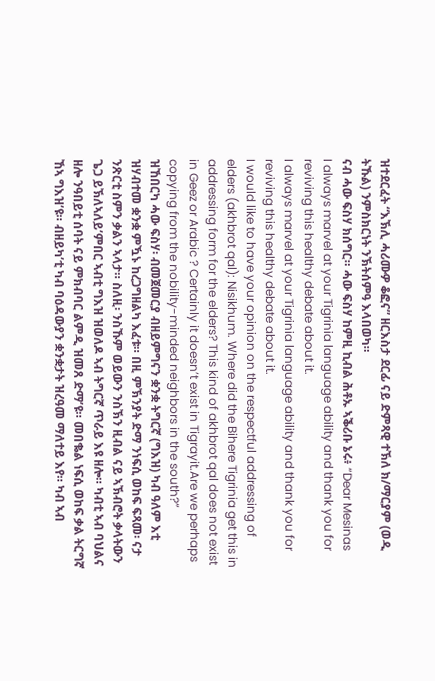ዝተደርፈት “እኽሊ ሓሪሙዎ ቆፎና” ዘርእስታ ደርፊ ናይ ድምጻዊ ተኽለ ክ/ማርያም (ወዲ ትኹል) ንምስክርነት ንኽትሰምዓ እላበወካ።
ናብ ሓው ፍስሃ ክሰግር። ሓው ፍስሃ ከምዚ ኪብል ሕቶኡ ኣቕሪቡ ኔሩ፥ “Dear Mesinas
I always marvel at your Tigrinia language ability and thank you for reviving this healthy debate about it.
I always marvel at your Tigrinia language ability and thank you for reviving this healthy debate about it.
I would like to have your opinion on the respectful addressing of elders (akhbrot qal): Nisikhum. Where did the Bihere Tigrinia get this in addressing form for the elders? This kind of akhbrot qal does not exist in Geez or Arabic ? Certainly it doesn’t exist in Tigrayit.Are we perhaps copying from the nobility-minded neighbors in the south?”
ዝኸበርካ ሓው ፍስሃ፡ ብመጀመርያ ብዘይምግናን ቋንቋ ትግርኛ (ግእዝ) ካብ ዓለም እቲ ዝሃብተመ ቋንቋ ምዃኑ ከረጋግዘልካ እፈቱ። በዚ ምኽንያት ድማ ንነፍሲ ወከፍ ፍጻመ፡ ናታ ንጽርቲ ስምን ቃልን ኣላታ። ስለዚ፡ ንስኹም ወይውን ንስኽን ዚብል ናይ ኣኽብሮት ቃላትውን ጌጋ ይኽለኣለይ’ምበር ኣብቲ ግእዝ ዝወለዶ ኣብ ትግርኛ ጥራይ እዩ ዘሎ። ካብቲ ኣብ ባህልና ዘሎ ንዓበይቲ ሰባት ናይ ምክብባር ልምዲ ዝመጸ ድማ’ዩ። መበቈል ነፍሲ ወከፍ ቃል ትርግኛ ኸኣ ግእዝ’ዩ። ብዘይካ’ቲ ካብ ባዕዳውያን ቋንቋታት ዝረዓመ ማለተይ እየ። ካብ ኣብ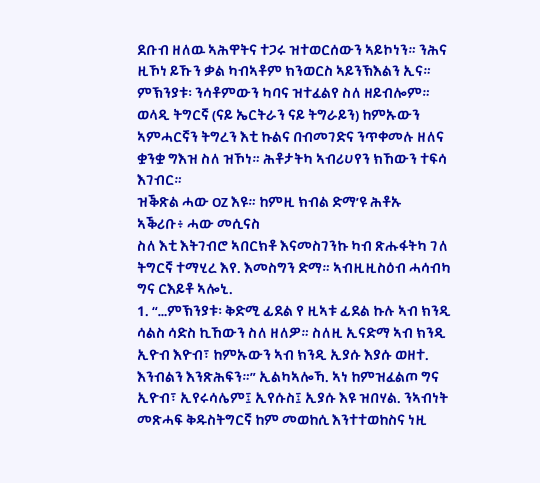ደቡብ ዘለዉ ኣሕዋትና ተጋሩ ዝተወርሰውን ኣይኮነን። ንሕና ዚኾነ ይኹን ቃል ካብኣቶም ክንወርስ ኣይንኽእልን ኢና። ምኽንያቱ፡ ንሳቶምውን ካባና ዝተፈልየ ስለ ዘይብሎም። ወላዲ ትግርኛ (ናይ ኤርትራን ናይ ትግራይን) ከምኡውን ኣምሓርኛን ትግረን እቲ ኩልና በብመገድና ንጥቀመሉ ዘለና ቋንቋ ግእዝ ስለ ዝኾነ። ሕቶታትካ ኣብሪሀየን ክኸውን ተፍሳ እገብር።
ዝቕጽል ሓው OZ እዩ። ከምዚ ክብል ድማ’ዩ ሕቶኡ ኣቕሪቡ፥ ሓው መሲናስ
ስለ እቲ እትገብሮ ኣበርክቶ እናመስገንኩ ካብ ጽሑፋትካ ገለ ትግርኛ ተማሂረ እየ. እመስግን ድማ። ኣብዚዚስዕብ ሓሳብካ ግና ርእይቶ ኣሎኒ.
1. “…ምኽንያቱ፡ ቅድሚ ፊደል የ ዚኣቱ ፊደል ኩሉ ኣብ ክንዲ ሳልስ ሳድስ ኪኸውን ስለ ዘለዎ። ስለዚ ኢናድማ ኣብ ክንዲ ኢዮብ እዮብ፣ ከምኡውን ኣብ ክንዲ ኢያሱ እያሱ ወዘተ. እንብልን እንጽሕፍን።” ኢልካኣሎኻ. ኣነ ከምዝፈልጦ ግና ኢዮብ፣ ኢየሩሳሌም፤ ኢየሱስ፤ ኢያሱ እዩ ዝበሃል. ንኣብነት መጽሓፍ ቅዱስትግርኛ ከም መወከሲ እንተተወከስና ነዚ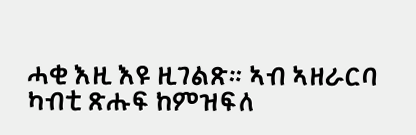ሓቂ እዚ እዩ ዚገልጽ። ኣብ ኣዘራርባ ካብቲ ጽሑፍ ከምዝፍለ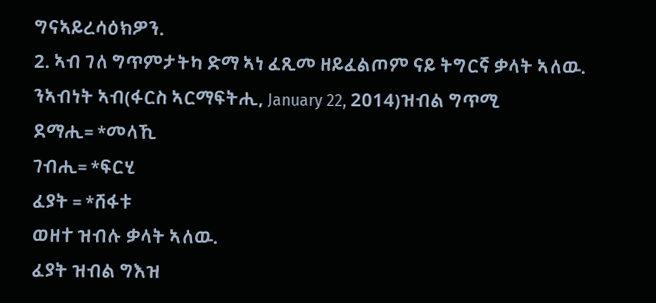ግናኣይረሳዕክዎን.
2. ኣብ ገለ ግጥምታትካ ድማ ኣነ ፈጺመ ዘይፈልጦም ናይ ትግርኛ ቃላት ኣለዉ. ንኣብነት ኣብ(ፋርስ ኣርማፍትሒ, January 22, 2014)ዝብል ግጥሚ
ደማሒ= *መላኺ
ገብሒ= *ፍርሂ
ፈያት = *ሸፋቱ
ወዘተ ዝብሉ ቃላት ኣለዉ.
ፈያት ዝብል ግእዝ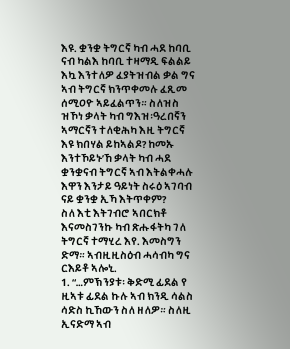እዩ. ቋንቋ ትግርኛ ካብ ሓደ ከባቢ ናብ ካልእ ከባቢ ተዛማዲ ፍልልይ እኳ እንተለዎ ፈያትዝብል ቃል ግና ኣብ ትግርኛ ክንጥቀመሉ ፈጺመ ሰሚዐዮ ኣይፈልጥን። ስለዝስ ዝኾነ ቃላት ካብ ግእዝ፡ዓረበኛን ኣማርኛን ተለቂሕካ እዚ ትግርኛ እዩ ክበሃል ይከኣልዶ? ከመኡ እንተኾይኑ’ኸ ቃላት ካብ ሓደ ቋንቋናብ ትግርኛ ኣብ እትልቀሓሉ እዋን እንታይ ዓይነት ስሩዕ ኣገባብ ናይ ቋንቋ ኢኻ እትጥቀም?
ስለ እቲ እትገብሮ ኣበርክቶ እናመስገንኩ ካብ ጽሑፋትካ ገለ ትግርኛ ተማሂረ እየ. እመስግን ድማ። ኣብዚዚስዕብ ሓሳብካ ግና ርእይቶ ኣሎኒ.
1. “…ምኽንያቱ፡ ቅድሚ ፊደል የ ዚኣቱ ፊደል ኩሉ ኣብ ክንዲ ሳልስ ሳድስ ኪኸውን ስለ ዘለዎ። ስለዚ ኢናድማ ኣብ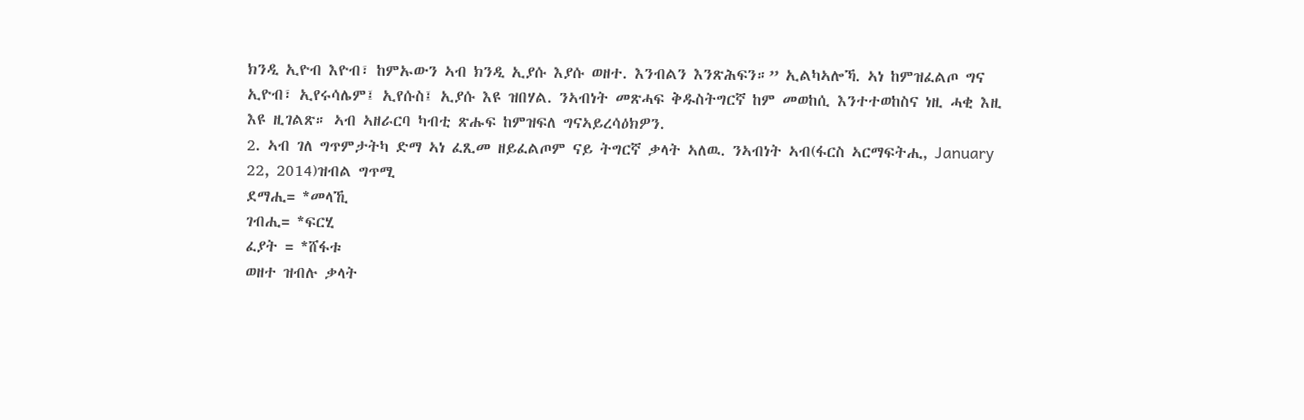ክንዲ ኢዮብ እዮብ፣ ከምኡውን ኣብ ክንዲ ኢያሱ እያሱ ወዘተ. እንብልን እንጽሕፍን።” ኢልካኣሎኻ. ኣነ ከምዝፈልጦ ግና ኢዮብ፣ ኢየሩሳሌም፤ ኢየሱስ፤ ኢያሱ እዩ ዝበሃል. ንኣብነት መጽሓፍ ቅዱስትግርኛ ከም መወከሲ እንተተወከስና ነዚ ሓቂ እዚ እዩ ዚገልጽ። ኣብ ኣዘራርባ ካብቲ ጽሑፍ ከምዝፍለ ግናኣይረሳዕክዎን.
2. ኣብ ገለ ግጥምታትካ ድማ ኣነ ፈጺመ ዘይፈልጦም ናይ ትግርኛ ቃላት ኣለዉ. ንኣብነት ኣብ(ፋርስ ኣርማፍትሒ, January 22, 2014)ዝብል ግጥሚ
ደማሒ= *መላኺ
ገብሒ= *ፍርሂ
ፈያት = *ሸፋቱ
ወዘተ ዝብሉ ቃላት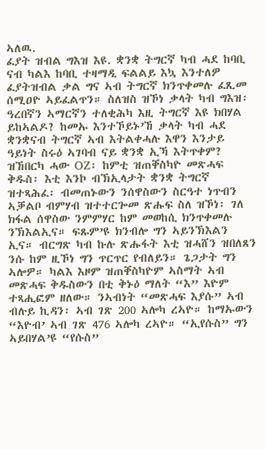ኣለዉ.
ፈያት ዝብል ግእዝ እዩ. ቋንቋ ትግርኛ ካብ ሓደ ከባቢ ናብ ካልእ ከባቢ ተዛማዲ ፍልልይ እኳ እንተለዎ ፈያትዝብል ቃል ግና ኣብ ትግርኛ ክንጥቀመሉ ፈጺመ ሰሚዐዮ ኣይፈልጥን። ስለዝስ ዝኾነ ቃላት ካብ ግእዝ፡ዓረበኛን ኣማርኛን ተለቂሕካ እዚ ትግርኛ እዩ ክበሃል ይከኣልዶ? ከመኡ እንተኾይኑ’ኸ ቃላት ካብ ሓደ ቋንቋናብ ትግርኛ ኣብ እትልቀሓሉ እዋን እንታይ ዓይነት ስሩዕ ኣገባብ ናይ ቋንቋ ኢኻ እትጥቀም?
ዝኸበርካ ሓው OZ፡ ከምቲ ዝጠቐስካዮ መጽሓፍ ቅዱስ፡ እቲ እንኮ ብኽኢላታት ቋንቋ ትግርኛ ዝተጻሕፈ፡ ብመጠኑውን ንሰዋስውን ስርዓተ ነጥብን ኣቓልቦ ብምሃብ ዝተተርጐመ ጽሑፍ ስለ ዝኾነ፡ ገለ ክፋል ሰዋስው ንምምሃር ከም መወከሲ ክንጥቀመሉ ንኽእልኢና። ፍጹም’ዩ ክንብሎ ግን ኣይንኽእልን ኢና። ብርግጽ ካብ ኩሉ ጽሑፋት እቲ ዝሓሸን ዝበለጸን ንሱ ከም ዚኾነ ግን ጥርጥር የብለይን። ጌጋታት ግን ኣሎዎ። ካልእ እዞም ዝጠቐስካዮም ኣስማት ኣብ መጽሓፍ ቅዱስውን በቲ ቅኑዕ ማለት “እ” እዮም ተጻሒፎም ዘለው። ንኣብነት “መጽሓፍ እያሱ” ኣብ ብሉይ ኪዳን፡ ኣብ ገጽ 200 ኣሎካ ረኣዮ። ከማኡውን “እዮብ’ ኣብ ገጽ 476 ኣሎካ ረኣዮ። “ኢየሱስ” ግን ኣይበሃል’ዩ “የሱስ”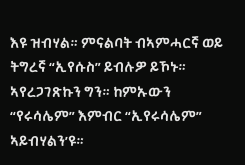እዩ ዝብሃል። ምናልባት ብኣምሓርኛ ወይ ትግረኛ “ኢየሱስ” ይብሉዎ ይኾኑ። ኣየረጋገጽኩን ግን። ከምኡውን “የሩሳሌም” እምብር “ኢየሩሳሌም” ኣይብሃልን’ዩ።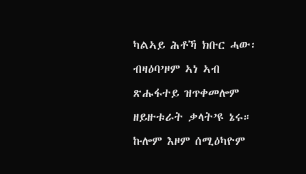ካልኣይ ሕቶኻ ክቡር ሓው፡ ብዛዕባ’ዞም ኣነ ኣብ ጽሑፋተይ ዝጥቀመሎም ዘይዙቱራት ቃላት’ዩ ኔሩ። ኩሎም እዞም ሰሚዕካዮም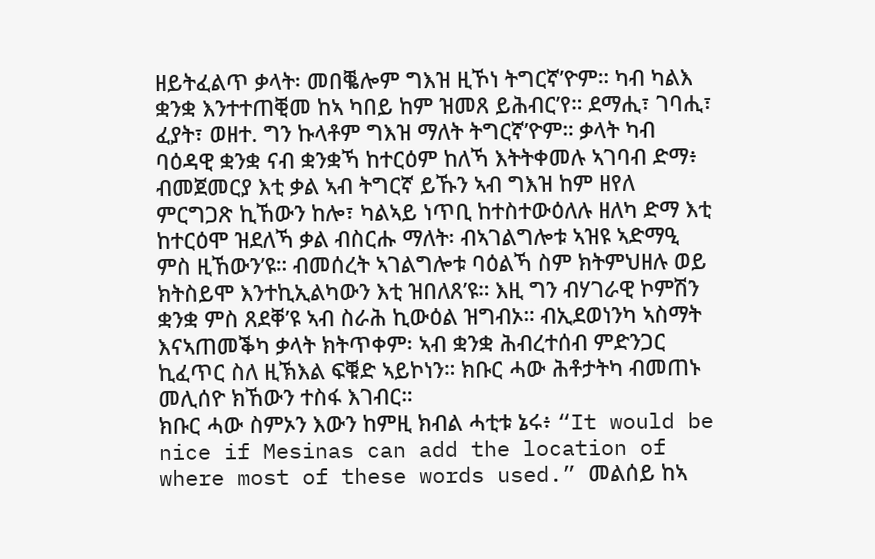ዘይትፈልጥ ቃላት፡ መበቘሎም ግእዝ ዚኾነ ትግርኛ’ዮም። ካብ ካልእ ቋንቋ እንተተጠቒመ ከኣ ካበይ ከም ዝመጸ ይሕብር’የ። ደማሒ፣ ገባሒ፣ ፈያት፣ ወዘተ. ግን ኩላቶም ግእዝ ማለት ትግርኛ’ዮም። ቃላት ካብ ባዕዳዊ ቋንቋ ናብ ቋንቋኻ ከተርዕም ከለኻ እትትቀመሉ ኣገባብ ድማ፥ ብመጀመርያ እቲ ቃል ኣብ ትግርኛ ይኹን ኣብ ግእዝ ከም ዘየለ ምርግጋጽ ኪኸውን ከሎ፣ ካልኣይ ነጥቢ ከተስተውዕለሉ ዘለካ ድማ እቲ ከተርዕሞ ዝደለኻ ቃል ብስርሑ ማለት፡ ብኣገልግሎቱ ኣዝዩ ኣድማዒ ምስ ዚኸውን’ዩ። ብመሰረት ኣገልግሎቱ ባዕልኻ ስም ክትምህዘሉ ወይ ክትስይሞ እንተኪኢልካውን እቲ ዝበለጸ’ዩ። እዚ ግን ብሃገራዊ ኮምሽን ቋንቋ ምስ ጸደቐ’ዩ ኣብ ስራሕ ኪውዕል ዝግብኦ። ብኢደወነንካ ኣስማት እናኣጠመቕካ ቃላት ክትጥቀም፡ ኣብ ቋንቋ ሕብረተሰብ ምድንጋር ኪፈጥር ስለ ዚኽእል ፍቑድ ኣይኮነን። ክቡር ሓው ሕቶታትካ ብመጠኑ መሊሰዮ ክኸውን ተስፋ እገብር።
ክቡር ሓው ስምኦን እውን ከምዚ ክብል ሓቲቱ ኔሩ፥ “It would be nice if Mesinas can add the location of where most of these words used.” መልሰይ ከኣ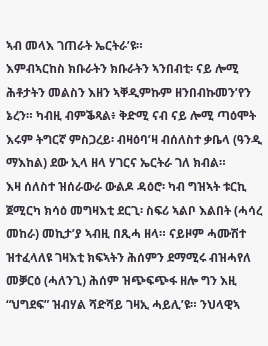ኣብ መላእ ገጠራት ኤርትራ’ዩ።
እምብኣርከስ ክቡራትን ክቡራትን ኣንበብቲ፡ ናይ ሎሚ ሕቶታትን መልስን እዘን ኣቐዲምኩም ዘንበብኩመን’የን ኔረን። ካብዚ ብምቕጻል፥ ቅድሚ ናብ ናይ ሎሚ ጣዕሞት እሩም ትግርኛ ምስጋረይ፡ ብዛዕባ’ዛ ብሰለስተ ቃቤላ (ዓንዲ ማእከል) ደው ኢላ ዘላ ሃገርና ኤርትራ ገለ ክብል።
እዛ ሰለስተ ዝሰራውራ ውልዶ ዳዕሮ፡ ካብ ግዝኣት ቱርኪ ጀሚርካ ክሳዕ መግዛእቲ ደርጊ፡ ስፍሪ ኣልቦ እልበት (ሓሳረ መከራ) መኪታ’ያ ኣብዚ በጺሓ ዘላ። ናይዞም ሓሙሽተ ዝተፈላለዩ ገዛእቲ ክፍኣትን ሕሰምን ደማሚሩ ብዝሓየለ መቓርዕ (ሓለንጊ) ሕሰም ዝጭፍጭፋ ዘሎ ግን እዚ “ህግደፍ” ዝብሃል ሻድሻይ ገዛኢ ሓይሊ’ዩ። ንህላዊኣ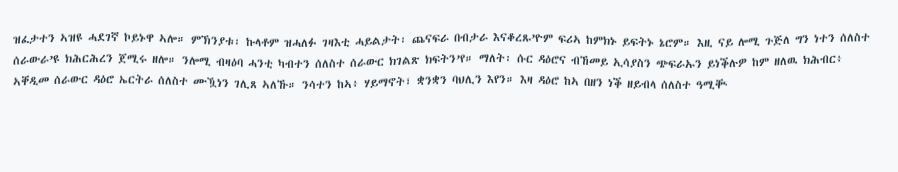ዝፈታተን ኣዝዩ ሓደገኛ ኮይኑዋ ኣሎ። ምኽንያቱ፡ ኩላቶም ዝሓለፉ ገዛእቲ ሓይልታት፡ ጨናፍራ በብታራ እናቆረጹ’ዮም ፍሪኣ ከምክኑ ይፍትኑ ኔሮም። እዚ ናይ ሎሚ ጉጅለ ግን ነተን ሰለስተ ሰራውራ’ዩ ክሕርሕረን ጀሚሩ ዘሎ። ንሎሚ ብዛዕባ ሓንቲ ካብተን ሰለስተ ሰራውር ክገልጽ ክፍትን’የ። ማለት፡ ሱር ዳዕሮና ብኸመይ ኢሳያስን ጭፍራኡን ይነቕሉዎ ከም ዘለዉ ክሕብር፥
ኣቐዲመ ሰራውር ዳዕሮ ኤርትራ ሰለስተ ሙዃነን ገሊጸ ኣለኹ። ንሳተን ከኣ፥ ሃይማኖት፣ ቋንቋን ባህሊን እየን። እዛ ዳዕሮ ከኣ በዘን ነቕ ዘይብላ ሰለስተ ዓሚቚ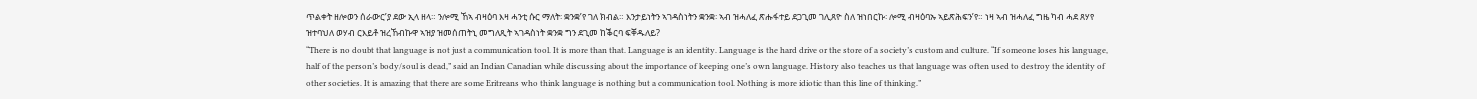ጥልቀት ዘሎወን ሰራውር’ያ ደው ኢላ ዘላ። ንሎሚ ኸኣ ብዛዕባ እዛ ሓንቲ ሱር ማለት፡ ቋንቋ’የ ገለ ክብል። እንታይነትን ኣገዳስነትን ቋንቋ፡ ኣብ ዝሓለፈ ጽሑፋተይ ደጋጊመ ገሊጸዮ ስለ ዝነበርኩ፡ ሎሚ ብዛዕባኡ ኣይጽሕፍን’የ። ነዛ ኣብ ዝሓለፈ ግዜ ካብ ሓደ ጸሃየ ዝተባህለ ወሃብ ርእይቶ ዝረኸብኩዋ ኣዝያ ዝመሰጠትኒ መግለጺት ኣገዳስነት ቋንቋ ግን ደጊመ ከቕርባ ፍቐዱለይ?
“There is no doubt that language is not just a communication tool. It is more than that. Language is an identity. Language is the hard drive or the store of a society’s custom and culture. “If someone loses his language, half of the person’s body/soul is dead,” said an Indian Canadian while discussing about the importance of keeping one’s own language. History also teaches us that language was often used to destroy the identity of other societies. It is amazing that there are some Eritreans who think language is nothing but a communication tool. Nothing is more idiotic than this line of thinking.”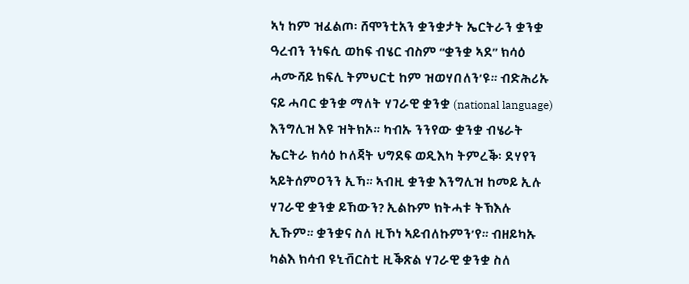ኣነ ከም ዝፈልጦ፡ ሸሞንቲአን ቋንቋታት ኤርትራን ቋንቋ ዓረብን ንነፍሲ ወከፍ ብሄር ብስም “ቋንቋ ኣደ” ክሳዕ ሓሙሻይ ክፍሊ ትምህርቲ ከም ዝወሃበለን’ዩ። ብድሕሪኡ ናይ ሓባር ቋንቋ ማለት ሃገራዊ ቋንቋ (national language) እንግሊዝ እዩ ዝትክኦ። ካብኡ ንንየው ቋንቋ ብሄራት ኤርትራ ክሳዕ ኮለጃት ህግደፍ ወዲእካ ትምረቕ፡ ደሃየን ኣይትሰምዐንን ኢኻ። ኣብዚ ቋንቋ እንግሊዝ ከመይ ኢሉ ሃገራዊ ቋንቋ ይኸውን? ኢልኩም ክትሓቱ ትኽእሉ ኢኹም። ቋንቋና ስለ ዚኾነ ኣይብለኩምን’የ። ብዘይካኡ ካልእ ክሳብ ዩኒቭርስቲ ዚቕጽል ሃገራዊ ቋንቋ ስለ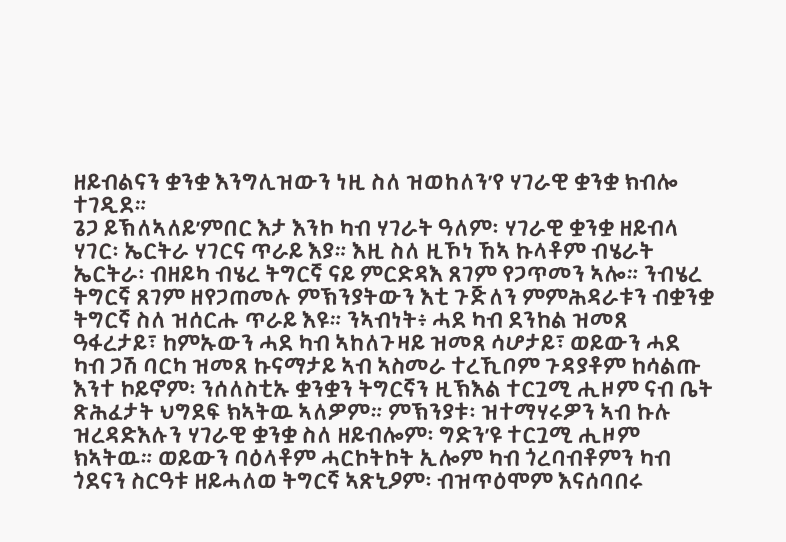ዘይብልናን ቋንቋ እንግሊዝውን ነዚ ስለ ዝወከለን’የ ሃገራዊ ቋንቋ ክብሎ ተገዲደ።
ጌጋ ይኽለኣለይ’ምበር እታ እንኮ ካብ ሃገራት ዓለም፡ ሃገራዊ ቋንቋ ዘይብላ ሃገር፡ ኤርትራ ሃገርና ጥራይ እያ። እዚ ስለ ዚኾነ ኸኣ ኩላቶም ብሄራት ኤርትራ፡ ብዘይካ ብሄረ ትግርኛ ናይ ምርድዳእ ጸገም የጋጥመን ኣሎ። ንብሄረ ትግርኛ ጸገም ዘየጋጠመሉ ምኽንያትውን እቲ ጉጅለን ምምሕዳራቱን ብቋንቋ ትግርኛ ስለ ዝሰርሑ ጥራይ እዩ። ንኣብነት፥ ሓደ ካብ ደንከል ዝመጸ ዓፋረታይ፣ ከምኡውን ሓደ ካብ ኣከለጉዛይ ዝመጸ ሳሆታይ፣ ወይውን ሓደ ካብ ጋሽ ባርካ ዝመጸ ኩናማታይ ኣብ ኣስመራ ተረኺቦም ጉዳያቶም ከሳልጡ እንተ ኮይኖም፡ ንሰለስቲኡ ቋንቋን ትግርኛን ዚኽእል ተርጓሚ ሒዞም ናብ ቤት ጽሕፈታት ህግደፍ ክኣትዉ ኣለዎም። ምኽንያቱ፡ ዝተማሃሩዎን ኣብ ኩሉ ዝረዳድእሉን ሃገራዊ ቋንቋ ስለ ዘይብሎም፡ ግድን’ዩ ተርጓሚ ሒዞም ክኣትዉ። ወይውን ባዕላቶም ሓርኮትኮት ኢሎም ካብ ጎረባብቶምን ካብ ጎደናን ስርዓቱ ዘይሓለወ ትግርኛ ኣጽኒዖም፡ ብዝጥዕሞም እናሰባበሩ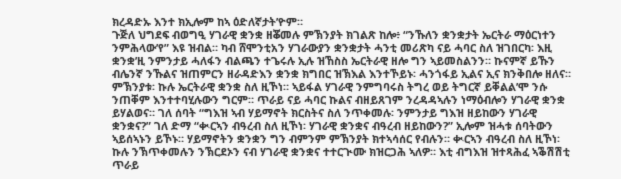ክረዳድኡ እንተ ክኢሎም ከኣ ዕድለኛታት’ዮም።
ጉጅለ ህግደፍ ብወግዒ ሃገራዊ ቋንቋ ዘቖመሉ ምኽንያት ክገልጽ ከሎ፥ “ንኹለን ቋንቋታት ኤርትራ ማዕርነተን ንምሕላው’የ” እዩ ዝብል። ካብ ሸሞንቲአን ሃገራውያን ቋንቋታት ሓንቲ መሪጽካ ናይ ሓባር ስለ ዝገበርካ፡ እዚ ቋንቋ’ዚ ንምንታይ ሓለፋን ብልጫን ተጌሩሉ ኢሉ ዝኸስስ ኤርትራዊ ዘሎ ግን ኣይመስልንን። ኩናምኛ ይኹን ብሌንኛ ንኹልና ዝጠምርን ዘራዳድእን ቋንቋ ክግበር ዝኽእል እንተኾይኑ፡ ሓንጎፋይ ኢልና ኢና ክንቅበሎ ዘለና። ምኽንያቱ፡ ኩሉ ኤርትራዊ ቋንቋ ስለ ዚኾነ። ኣይፋል ሃገራዊ ንምግባሩስ ትግረ ወይ ትግርኛ ይቐልል’ሞ ንሱ ንጠቐም እንተተባሂሉውን ግርም። ጥራይ ናይ ሓባር ኩልና ብዘይጸገም ንረዳዳኣሉን ነማዕብሎን ሃገራዊ ቋንቋ ይሃልወና። ገለ ሰባት “ግእዝ ኣብ ሃይማኖት ክርስትና ስለ ንጥቀመሉ፡ ንምንታይ ግእዝ ዘይከውን ሃገራዊ ቋንቋና?” ገለ ድማ “ቊርኣን ብዓረብ ስለ ዚኾነ፡ ሃገራዊ ቋንቋና ብዓረብ ዘይከውን?” ኢሎም ዝሓቱ ሰባትውን ኣይሰኣኑን ይኾኑ። ሃይማኖትን ቋንቋን ግን ብምንም ምኽንያት ክተኣሳሰር የብሉን። ቊርኣን ብዓረብ ስለ ዚኾነ፡ ኩሉ ንኽጥቀመሉን ንኽርደኦን ናብ ሃገራዊ ቋንቋና ተተርጒሙ ክዝርጋሕ ኣለዎ። እቲ ብግእዝ ዝተጻሕፈ ኣቕሽሽቲ ጥራይ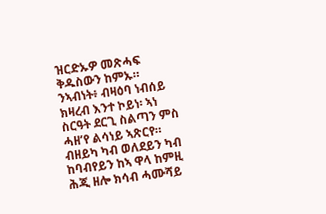ዝርድኡዎ መጽሓፍ ቅዱስውን ከምኡ።
ንኣብነት፥ ብዛዕባ ነብሰይ ክዛረብ እንተ ኮይነ፡ ኣነ ስርዓት ደርጊ ስልጣን ምስ ሓዘ’የ ልሳነይ ኣጽርየ። ብዘይካ ካብ ወለደይን ካብ ከባብየይን ከኣ ዋላ ከምዚ ሕጂ ዘሎ ክሳብ ሓሙሻይ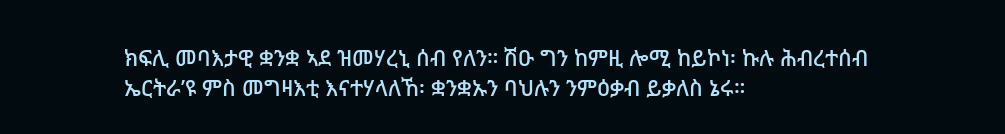ክፍሊ መባእታዊ ቋንቋ ኣደ ዝመሃረኒ ሰብ የለን። ሽዑ ግን ከምዚ ሎሚ ከይኮነ፡ ኩሉ ሕብረተሰብ ኤርትራ’ዩ ምስ መግዛእቲ እናተሃላለኸ፡ ቋንቋኡን ባህሉን ንምዕቃብ ይቃለስ ኔሩ።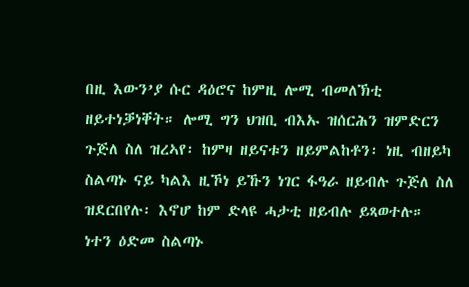በዚ እውን’ያ ሱር ዳዕሮና ከምዚ ሎሚ ብመለኽቲ ዘይተነቓነቐት። ሎሚ ግን ህዝቢ ብእኡ ዝሰርሕን ዝምድርን ጉጅለ ስለ ዝረኣየ፡ ከምዛ ዘይናቱን ዘይምልከቶን፡ ነዚ ብዘይካ ስልጣኑ ናይ ካልእ ዚኾነ ይኹን ነገር ፋዓራ ዘይብሉ ጉጅለ ስለ ዝደርበየሉ፡ እኖሆ ከም ድላዩ ሓታቲ ዘይብሉ ይጻወተሉ።
ነተን ዕድመ ስልጣኑ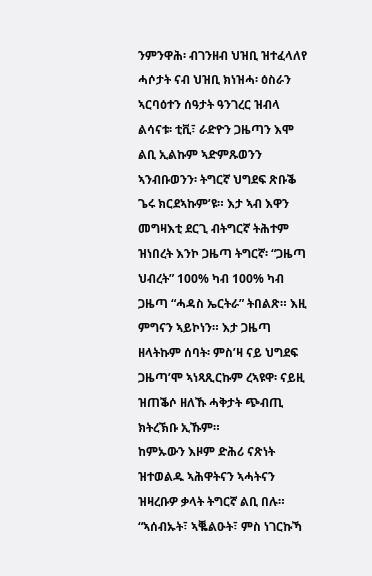ንምንዋሕ፡ ብገንዘብ ህዝቢ ዝተፈላለየ ሓሶታት ናብ ህዝቢ ክነዝሓ፡ ዕስራን ኣርባዕተን ሰዓታት ዓንገረር ዝብላ ልሳናቱ፡ ቲቪ፣ ራድዮን ጋዜጣን እሞ ልቢ ኢልኩም ኣድምጹወንን ኣንብቡወንን፡ ትግርኛ ህግደፍ ጽቡቕ ጌሩ ክርደኣኩም’ዩ። እታ ኣብ እዋን መግዛእቲ ደርጊ ብትግርኛ ትሕተም ዝነበረት እንኮ ጋዜጣ ትግርኛ፡ “ጋዜጣ ህብረት” 100% ካብ 100% ካብ ጋዜጣ “ሓዳስ ኤርትራ” ትበልጽ። እዚ ምግናን ኣይኮነን። እታ ጋዜጣ ዘላትኩም ሰባት፡ ምስ’ዛ ናይ ህግደፍ ጋዜጣ’ሞ ኣነጻጺርኩም ረኣዩዋ፡ ናይዚ ዝጠቕሶ ዘለኹ ሓቅታት ጭብጢ ክትረኽቡ ኢኹም።
ከምኡውን እዞም ድሕሪ ናጽነት ዝተወልዱ ኣሕዋትናን ኣሓትናን ዝዛረቡዎ ቃላት ትግርኛ ልቢ በሉ። “ኣሰብኡት፣ ኣቘልዑት፣ ምስ ነገርኩኻ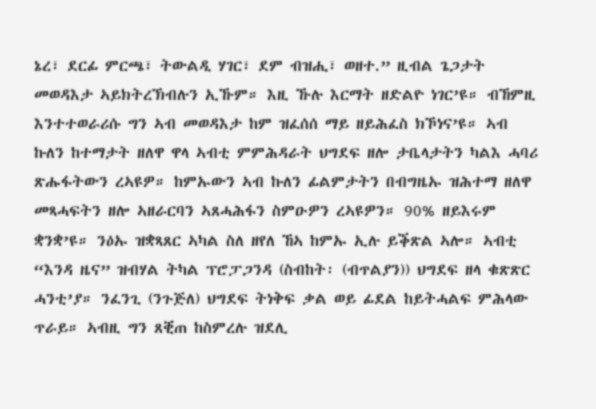ኔረ፣ ደርፊ ምርጫ፣ ትውልዲ ሃገር፣ ደም ብዝሒ፣ ወዘተ.” ዚብል ጌጋታት መወዳእታ ኣይክትረኽብሉን ኢኹም። እዚ ኹሉ እርማት ዘድልዮ ነገር’ዩ። ብኸምዚ እንተተወራሪሱ ግን ኣብ መወዳእታ ከም ዝፈሰሰ ማይ ዘይሕፈስ ክኾነና’ዩ። ኣብ ኩለን ከተማታት ዘለዋ ዋላ ኣብቲ ምምሕዳራት ህግደፍ ዘሎ ታቤላታትን ካልእ ሓባሪ ጽሑፋትውን ረኣዩዎ። ከምኡውን ኣብ ኩለን ፊልምታትን በብግዜኡ ዝሕተማ ዘለዋ መጻሓፍትን ዘሎ ኣዘራርባን ኣጸሓሕፋን ስምዑዎን ረኣዩዎን። 90% ዘይእሩም ቋንቋ’ዩ። ንዕኡ ዝቋጻጸር ኣካል ስለ ዘየለ ኸኣ ከምኡ ኢሉ ይቕጽል ኣሎ። ኣብቲ “እንዳ ዜና” ዝብሃል ትካል ፕሮፓጋንዳ (ስብከት፡ (ብጥልያን)) ህግደፍ ዘላ ቁጽጽር ሓንቲ’ያ። ንፈንጊ (ንጉጅለ) ህግደፍ ትነቅፍ ቃል ወይ ፊደል ከይትሓልፍ ምሕላው ጥራይ። ኣብዚ ግን ጸቒጠ ከስምረሉ ዝደሊ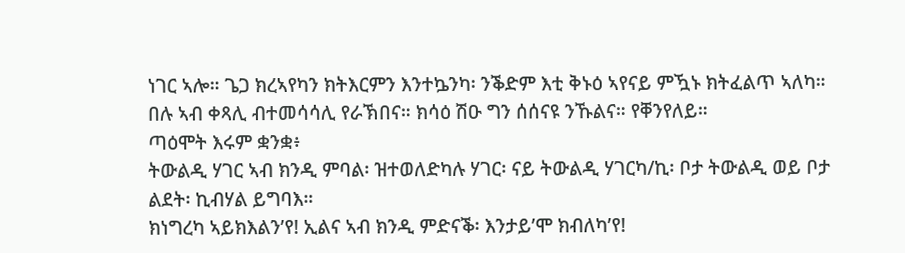ነገር ኣሎ። ጌጋ ክረኣየካን ክትእርምን እንተኴንካ፡ ንቕድም እቲ ቅኑዕ ኣየናይ ምዃኑ ክትፈልጥ ኣለካ። በሉ ኣብ ቀጻሊ ብተመሳሳሊ የራኽበና። ክሳዕ ሽዑ ግን ሰሰናዩ ንኹልና። የቐንየለይ።
ጣዕሞት እሩም ቋንቋ፥
ትውልዲ ሃገር ኣብ ክንዲ ምባል፡ ዝተወለድካሉ ሃገር፡ ናይ ትውልዲ ሃገርካ/ኪ፡ ቦታ ትውልዲ ወይ ቦታ ልደት፡ ኪብሃል ይግባእ።
ክነግረካ ኣይክእልን’የ! ኢልና ኣብ ክንዲ ምድናቕ፡ እንታይ’ሞ ክብለካ’የ!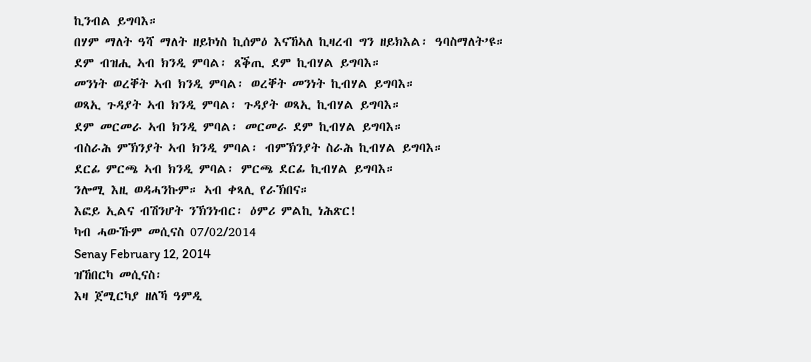ኪንብል ይግባእ።
በሃም ማለት ዓሻ ማለት ዘይኮነስ ኪሰምዕ እናኸኣለ ኪዛረብ ግን ዘይክእል፡ ዓባስማለት’ዩ።
ደም ብዝሒ ኣብ ክንዲ ምባል፡ ጸቕጢ ደም ኪብሃል ይግባእ።
መንነት ወረቐት ኣብ ክንዲ ምባል፡ ወረቐት መንነት ኪብሃል ይግባእ።
ወጻኢ ጉዳያት ኣብ ክንዲ ምባል፡ ጉዳያት ወጻኢ ኪብሃል ይግባእ።
ደም መርመራ ኣብ ክንዲ ምባል፡ መርመራ ደም ኪብሃል ይግባእ።
ብስራሕ ምኽንያት ኣብ ክንዲ ምባል፡ ብምኽንያት ስራሕ ኪብሃል ይግባእ።
ደርፊ ምርጫ ኣብ ክንዲ ምባል፡ ምርጫ ደርፊ ኪብሃል ይግባእ።
ንሎሚ እዚ ወዳሓንኩም። ኣብ ቀጻሊ የራኽበና።
እፎይ ኢልና ብሽንሆት ንኽንነብር፡ ዕምሪ ምልኪ ነሕጽር!
ካብ ሓውኹም መሲናስ 07/02/2014
Senay February 12, 2014
ዝኸበርካ መሲናስ፡
እዛ ጀሚርካያ ዘለኻ ዓምዲ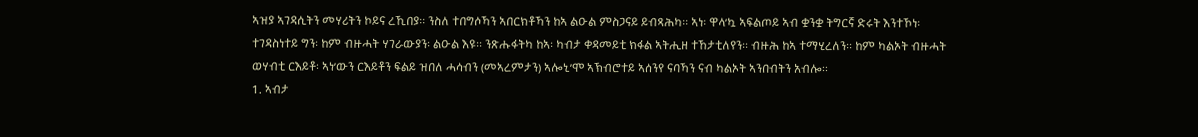ኣዝያ ኣገዳሲትን መሃሪትን ኮይና ረኺበያ። ንስለ ተበግሶኻን ኣበርክቶኻን ከኣ ልዑል ምስጋናይ ይብጻሕካ። ኣነ፡ ዋላ’ኳ ኣፍልጦይ ኣብ ቋንቋ ትግርኛ ድሩት እንተኾነ፡ ተገዳስነተይ ግን፡ ከም ብዙሓት ሃገራውያን፡ ልዑል እዩ። ንጽሑፋትካ ከኣ፡ ካብታ ቀዳመይቲ ክፋል ኣትሒዘ ተኸታቲለየን። ብዙሕ ከኣ ተማሂረለን። ከም ካልኦት ብዙሓት ወሃብቲ ርእይቶ፡ ኣነ’ውን ርእይቶን ፍልይ ዝበለ ሓሳብን (መኣረምታን) ኣሎኒ’ሞ ኣኽብሮተይ ኣሰንየ ናባኻን ናብ ካልኦት ኣንበብትን አብሎ።
1. ኣብታ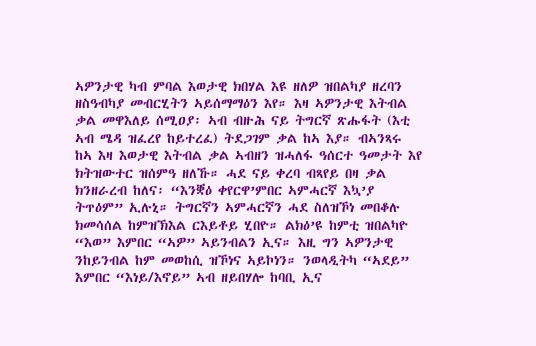ኣዎንታዊ ካብ ምባል እወታዊ ክበሃል እዩ ዘለዎ ዝበልካያ ዘረባን ዘስዓብካያ መብርሂትን ኣይሰማማዕን እየ። እዛ ኣዎንታዊ እትብል ቃል መዋእለይ ሰሚዐያ፡ ኣብ ብዙሕ ናይ ትግርኛ ጽሑፋት (እቲ ኣብ ሜዳ ዝፈረየ ከይተረፈ) ትደጋገም ቃል ከኣ እያ። ብኣንጻሩ ከኣ እዛ እወታዊ እትብል ቃል ኣብዘን ዝሓለፋ ዓሰርተ ዓመታት እየ ክትዝውተር ዝሰምዓ ዘለኹ። ሓደ ናይ ቀረባ ብጻየይ በዛ ቃል ክንዘራረብ ከለና፡ “እንቛዕ ቀየርዋ’ምበር ኣምሓርኛ እኳ’ያ ትጥዕም” ኢሉኒ። ትግርኛን ኣምሓርኛን ሓደ ስለዝኾነ መበቆሉ ክመሳሰል ከምዝኽእል ርእይቶይ ሂበዮ። ልክዕ’ዩ ከምቲ ዝበልካዮ “እወ” እምበር “ኣዎ” ኣይንብልን ኢና። እዚ ግን ኣዎንታዊ ንከይንብል ከም መወከሲ ዝኾነና ኣይኮነን። ንወላዲትካ “ኣደይ” እምበር “እነይ/እኖይ” ኣብ ዘይበሃሎ ከባቢ ኢና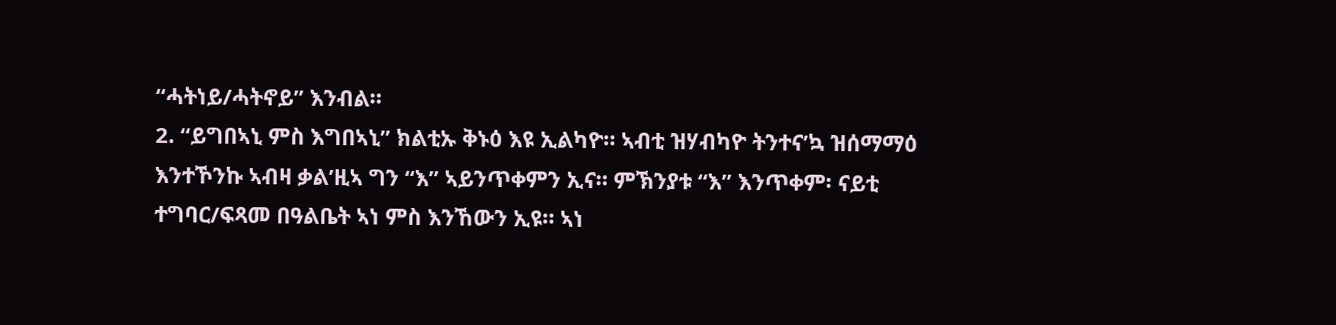“ሓትነይ/ሓትኖይ” እንብል።
2. “ይግበኣኒ ምስ እግበኣኒ” ክልቲኡ ቅኑዕ እዩ ኢልካዮ። ኣብቲ ዝሃብካዮ ትንተና’ኳ ዝሰማማዕ እንተኾንኩ ኣብዛ ቃል’ዚኣ ግን “እ” ኣይንጥቀምን ኢና። ምኽንያቱ “እ” እንጥቀም፡ ናይቲ ተግባር/ፍጻመ በዓልቤት ኣነ ምስ እንኸውን ኢዩ። ኣነ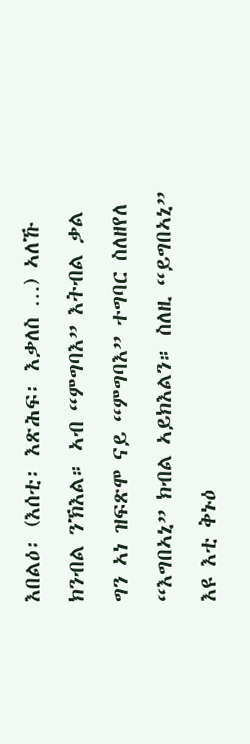እበልዕ፡ (እሰቲ፡ እጽሕፍ፡ እቃለስ …) ኣለኹ ክንብል ንኽእል። ኣብ “ምግባእ” እትብል ቃል ግን ኣነ ዝፍጽሞ ናይ “ምግባእ” ተግባር ስለዘየለ “እግበኣኒ” ክብል ኣይክእልን። ስለዚ “ይግበኣኒ” እዩ እቲ ቅኑዕ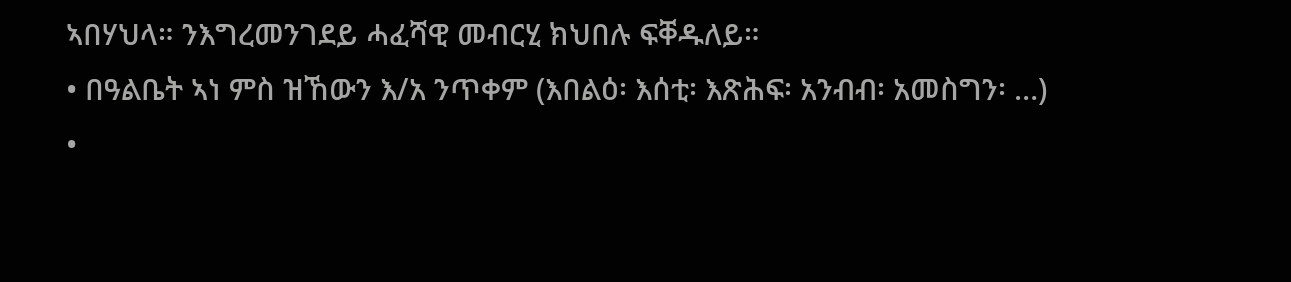ኣበሃህላ። ንእግረመንገደይ ሓፈሻዊ መብርሂ ክህበሉ ፍቐዱለይ።
• በዓልቤት ኣነ ምስ ዝኸውን እ/አ ንጥቀም (እበልዕ፡ እሰቲ፡ እጽሕፍ፡ አንብብ፡ አመስግን፡ …)
•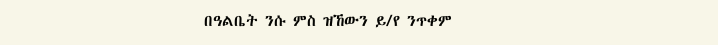በዓልቤት ንሱ ምስ ዝኸውን ይ/የ ንጥቀም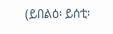(ይበልዕ፡ ይሰቲ፡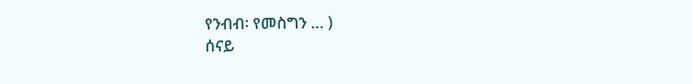የንብብ፡ የመስግን … )
ሰናይ